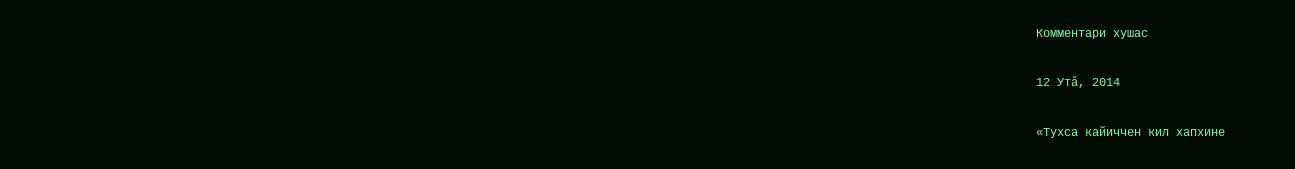Комментари хушас

12 Утă, 2014

«Тухса кайиччен кил хапхине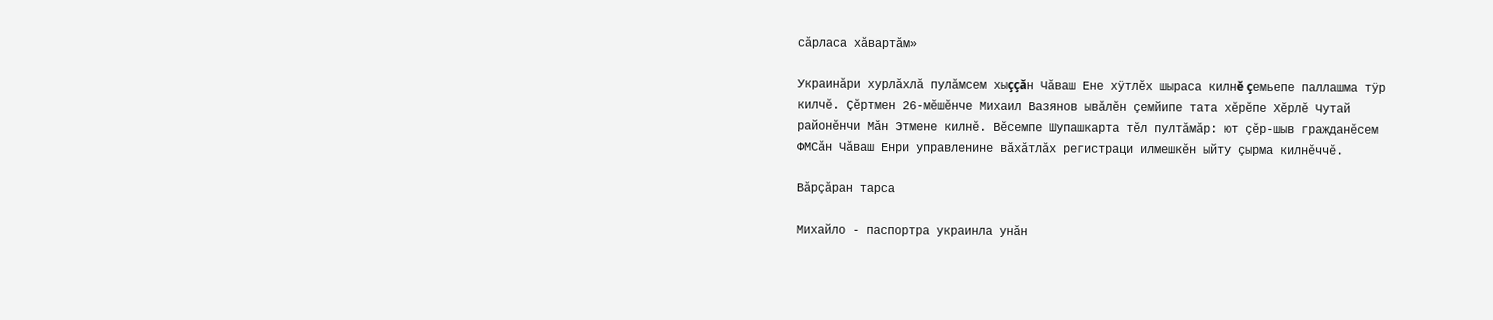сăрласа хăвартăм»

Украинăри хурлăхлă пулăмсем хыççăн Чăваш Ене хÿтлĕх шыраса килнĕ çемьепе паллашма тÿр килчĕ. Çĕртмен 26-мĕшĕнче Михаил Вазянов ывăлĕн çемйипе тата хĕрĕпе Хĕрлĕ Чутай районĕнчи Мăн Этмене килнĕ. Вĕсемпе Шупашкарта тĕл пултăмăр: ют çĕр-шыв гражданĕсем ФМСăн Чăваш Енри управленине вăхăтлăх регистраци илмешкĕн ыйту çырма килнĕччĕ.

Вăрçăран тарса

Михайло - паспортра украинла унăн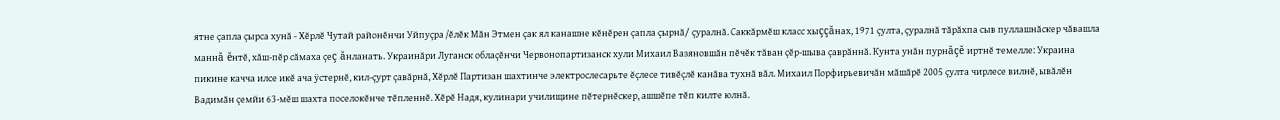ятне çапла çырса хунă - Хĕрлĕ Чутай районĕнчи Уйпуçра /ĕлĕк Мăн Этмен çак ял канашне кĕнĕрен çапла çырнă/ çуралнă. Саккăрмĕш класс хыççăнах, 1971 çулта, çуралнă тăрăхпа сыв пуллашнăскер чăвашла маннă ĕнтĕ, хăш-пĕр сăмаха çеç ăнланать. Украинăри Луганск облаçĕнчи Червонопартизанск хули Михаил Вазяновшăн пĕчĕк тăван çĕр-шыва çаврăннă. Кунта унăн пурнăçĕ иртнĕ темелле: Украина пикине качча илсе икĕ ача ÿстернĕ, кил-çурт çавăрнă, Хĕрлĕ Партизан шахтинче электрослесарьте ĕçлесе тивĕçлĕ канăва тухнă вăл. Михаил Порфирьевичăн мăшăрĕ 2005 çулта чирлесе вилнĕ, ывăлĕн Вадимăн çемйи 63-мĕш шахта поселокĕнче тĕпленнĕ. Хĕрĕ Надя, кулинари училищине пĕтернĕскер, ашшĕпе тĕп килте юлнă.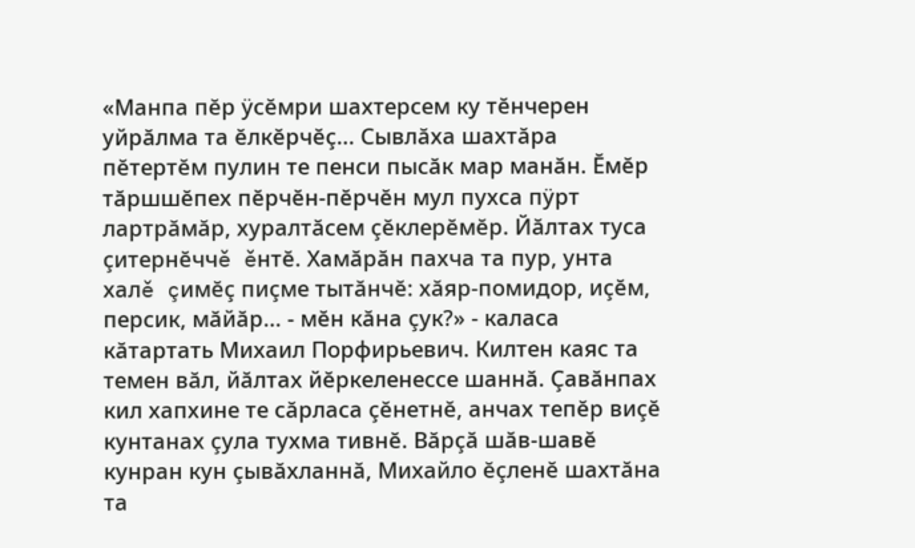«Манпа пĕр ÿсĕмри шахтерсем ку тĕнчерен уйрăлма та ĕлкĕрчĕç... Сывлăха шахтăра пĕтертĕм пулин те пенси пысăк мар манăн. Ĕмĕр тăршшĕпех пĕрчĕн-пĕрчĕн мул пухса пÿрт лартрăмăр, хуралтăсем çĕклерĕмĕр. Йăлтах туса çитернĕччĕ ĕнтĕ. Хамăрăн пахча та пур, унта халĕ çимĕç пиçме тытăнчĕ: хăяр-помидор, иçĕм, персик, мăйăр... - мĕн кăна çук?» - каласа кăтартать Михаил Порфирьевич. Килтен каяс та темен вăл, йăлтах йĕркеленессе шаннă. Çавăнпах кил хапхине те сăрласа çĕнетнĕ, анчах тепĕр виçĕ кунтанах çула тухма тивнĕ. Вăрçă шăв-шавĕ кунран кун çывăхланнă, Михайло ĕçленĕ шахтăна та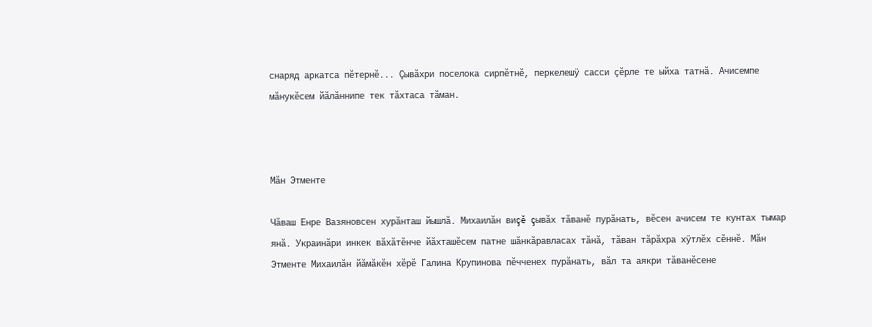снаряд аркатса пĕтернĕ... Çывăхри поселока сирпĕтнĕ, перкелешÿ сасси çĕрле те ыйха татнă. Ачисемпе мăнукĕсем йăлăннипе тек тăхтаса тăман.



Мăн Этменте

Чăваш Енре Вазяновсен хурăнташ йышлă. Михаилăн виçĕ çывăх тăванĕ пурăнать, вĕсен ачисем те кунтах тымар янă. Украинăри инкек вăхăтĕнче йăхташĕсем патне шăнкăравласах тăнă, тăван тăрăхра хÿтлĕх сĕннĕ. Мăн Этменте Михаилăн йăмăкĕн хĕрĕ Галина Крупинова пĕчченех пурăнать, вăл та аякри тăванĕсене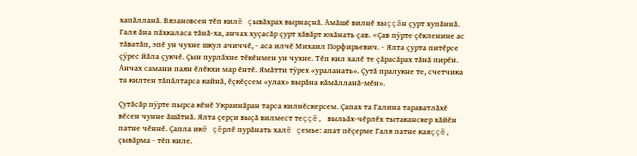хапăлланă. Вязановсен тĕп килĕ çывăхрах вырнаçнă. Амăшĕ вилнĕ хыççăн çурт хупăннă. Галя ăна пăхкаласа тăнă-ха, анчах хуçасăр çурт хăвăрт юхăнать çав. «Çав пÿрте çĕкленине ас тăватăп, эпĕ ун чухне шкул ачиччĕ, - аса илчĕ Михаил Порфирьевич. - Ялта çурта питĕрсе çÿрес йăла çукчĕ. Çын пурлăхне тĕкĕнмен ун чухне. Тĕп кил халĕ те çăрасăрах тăнă пирĕн. Анчах самани паян ĕлĕкхи мар ĕнтĕ. Ямăтти тÿрех «ураланать». Çутă пралукне те, счетчика та килтен тăпăлтарса кайнă, ĕçкĕçсем «улах» вырăна кăмăлланă-мĕн».

Çутăсăр пÿрте пырса кĕнĕ Украинăран тарса килнĕскерсем. Çапах та Галина тараватлăхĕ вĕсен чунне ăшăтнă. Ялта çерçи выçă вилмест теççĕ, выльăх-чĕрлĕх тытаканскер хăйĕн патне чĕннĕ. Çапла икĕ çĕрлĕ пурăнать халĕ çемье: апат пĕçерме Галя патне каяççĕ, çывăрма - тĕп киле.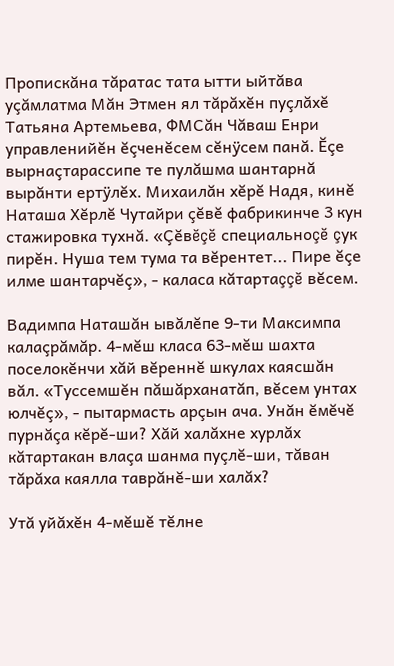Пропискăна тăратас тата ытти ыйтăва уçăмлатма Мăн Этмен ял тăрăхĕн пуçлăхĕ Татьяна Артемьева, ФМСăн Чăваш Енри управленийĕн ĕçченĕсем сĕнÿсем панă. Ĕçе вырнаçтарассипе те пулăшма шантарнă вырăнти ертÿлĕх. Михаилăн хĕрĕ Надя, кинĕ Наташа Хĕрлĕ Чутайри çĕвĕ фабрикинче 3 кун стажировка тухнă. «Çĕвĕçĕ специальноçĕ çук пирĕн. Нуша тем тума та вĕрентет... Пире ĕçе илме шантарчĕç», - каласа кăтартаççĕ вĕсем.

Вадимпа Наташăн ывăлĕпе 9-ти Максимпа калаçрăмăр. 4-мĕш класа 63-мĕш шахта поселокĕнчи хăй вĕреннĕ шкулах каясшăн вăл. «Туссемшĕн пăшăрханатăп, вĕсем унтах юлчĕç», - пытармасть арçын ача. Унăн ĕмĕчĕ пурнăçа кĕрĕ-ши? Хăй халăхне хурлăх кăтартакан влаçа шанма пуçлĕ-ши, тăван тăрăха каялла таврăнĕ-ши халăх?

Утă уйăхĕн 4-мĕшĕ тĕлне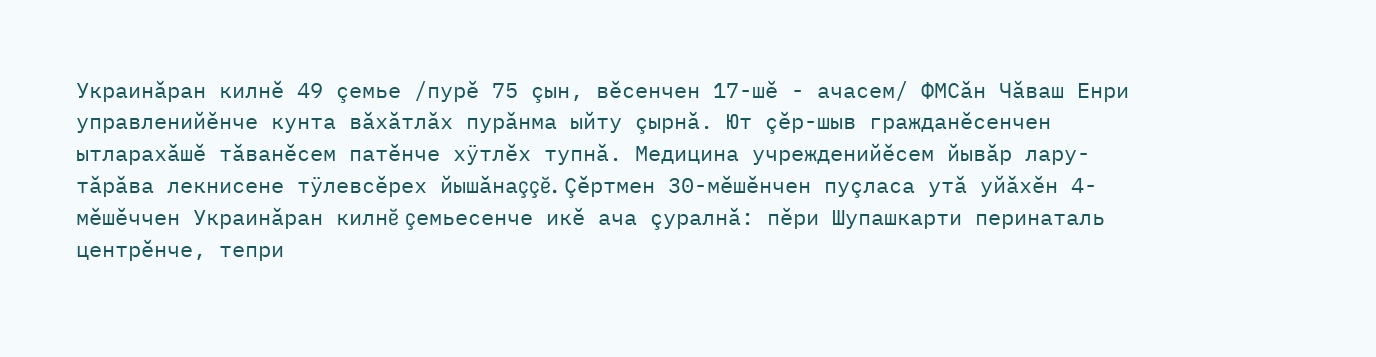Украинăран килнĕ 49 çемье /пурĕ 75 çын, вĕсенчен 17-шĕ - ачасем/ ФМСăн Чăваш Енри управленийĕнче кунта вăхăтлăх пурăнма ыйту çырнă. Ют çĕр-шыв гражданĕсенчен ытларахăшĕ тăванĕсем патĕнче хÿтлĕх тупнă. Медицина учрежденийĕсем йывăр лару-тăрăва лекнисене тÿлевсĕрех йышăнаççĕ. Çĕртмен 30-мĕшĕнчен пуçласа утă уйăхĕн 4-мĕшĕччен Украинăран килнĕ çемьесенче икĕ ача çуралнă: пĕри Шупашкарти перинаталь центрĕнче, тепри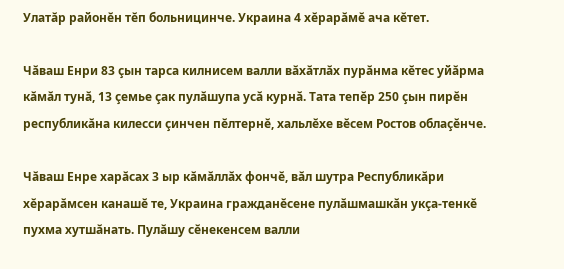Улатăр районĕн тĕп больницинче. Украина 4 хĕрарăмĕ ача кĕтет.

Чăваш Енри 83 çын тарса килнисем валли вăхăтлăх пурăнма кĕтес уйăрма кăмăл тунă, 13 çемье çак пулăшупа усă курнă. Тата тепĕр 250 çын пирĕн республикăна килесси çинчен пĕлтернĕ, хальлĕхе вĕсем Ростов облаçĕнче.

Чăваш Енре харăсах 3 ыр кăмăллăх фончĕ, вăл шутра Республикăри хĕрарăмсен канашĕ те, Украина гражданĕсене пулăшмашкăн укçа-тенкĕ пухма хутшăнать. Пулăшу сĕнекенсем валли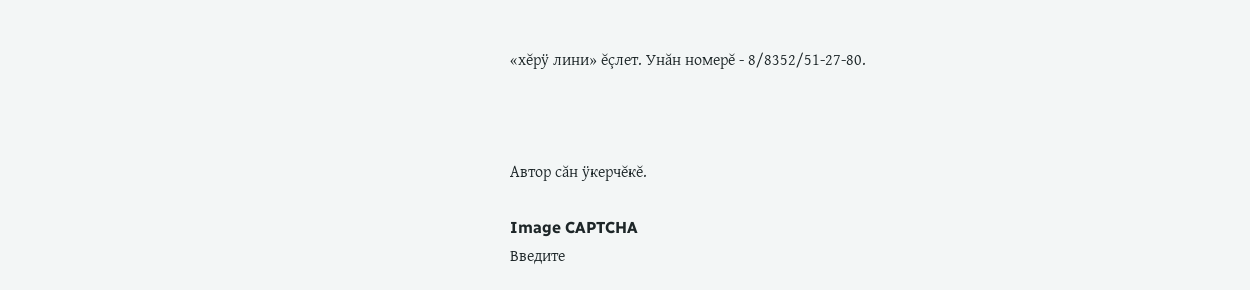«хĕрÿ лини» ĕçлет. Унăн номерĕ - 8/8352/51-27-80.



Автор сăн ÿкерчĕкĕ.

Image CAPTCHA
Введите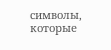символы, которые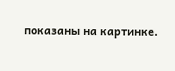показаны на картинке.